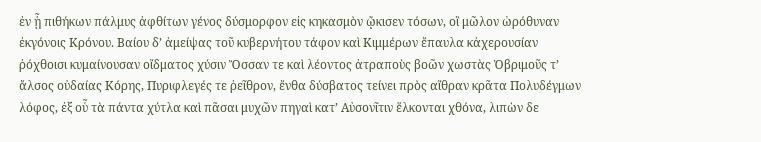ἐν ᾗ πιθήκων πάλμυς ἀφθίτων γένος δύσμορφον εἰς κηκασμὸν ᾤκισεν τόσων, οἳ μῶλον ὠρόθυναν ἐκγόνοις Κρόνου. Βαίου δʼ ἀμείψας τοῦ κυβερνήτου τάφον καὶ Κιμμέρων ἔπαυλα κἀχερουσίαν ῥόχθοισι κυμαίνουσαν οἴδματος χύσιν Ὄσσαν τε καὶ λέοντος ἀτραποὺς βοῶν χωστὰς Ὀβριμοῦς τʼ ἄλσος οὐδαίας Κόρης, Πυριφλεγές τε ῥεῖθρον, ἔνθα δύσβατος τείνει πρὸς αἴθραν κρᾶτα Πολυδέγμων λόφος, ἐξ οὗ τὰ πάντα χύτλα καὶ πᾶσαι μυχῶν πηγαὶ κατʼ Αὐσονῖτιν ἕλκονται χθόνα, λιπὼν δε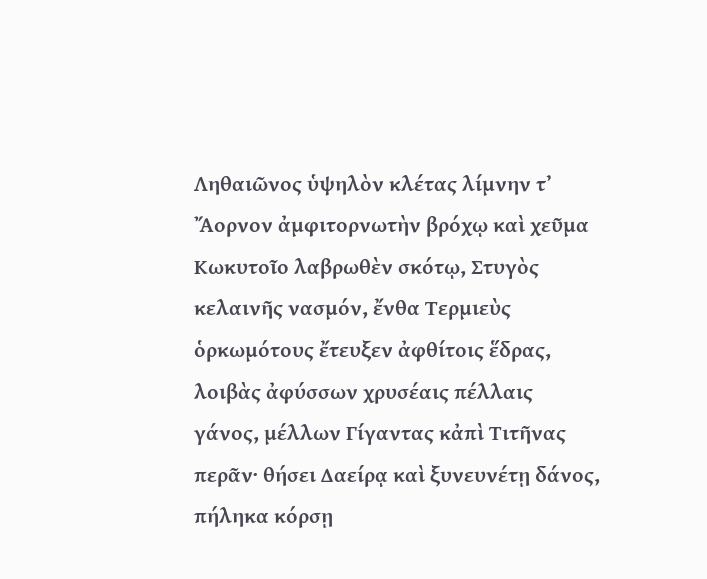Ληθαιῶνος ὑψηλὸν κλέτας λίμνην τʼ Ἄορνον ἀμφιτορνωτὴν βρόχῳ καὶ χεῦμα Κωκυτοῖο λαβρωθὲν σκότῳ, Στυγὸς κελαινῆς νασμόν, ἔνθα Τερμιεὺς ὁρκωμότους ἔτευξεν ἀφθίτοις ἕδρας, λοιβὰς ἀφύσσων χρυσέαις πέλλαις γάνος, μέλλων Γίγαντας κἀπὶ Τιτῆνας περᾶν· θήσει Δαείρᾳ καὶ ξυνευνέτῃ δάνος, πήληκα κόρσῃ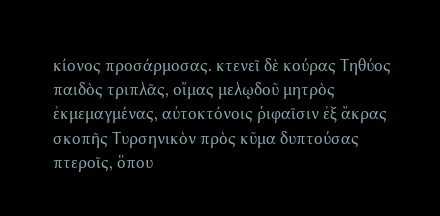κίονος προσάρμοσας. κτενεῖ δὲ κούρας Τηθύος παιδὸς τριπλᾶς, οἴμας μελῳδοῦ μητρὸς ἐκμεμαγμένας, αὐτοκτόνοις ῥιφαῖσιν ἐξ ἄκρας σκοπῆς Τυρσηνικὸν πρὸς κῦμα δυπτούσας πτεροῖς, ὅπου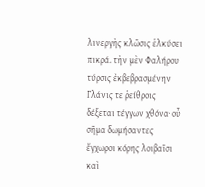λινεργὴς κλῶσις ἑλκύσει πικρά. τὴν μὲν Φαλήρου τύρσις ἐκβεβρασμένην Γλάνις τε ῥείθροις δέξεται τέγγων χθόνα· οὗ σῆμα δωμήσαντες ἔγχωροι κόρης λοιβαῖσι καὶ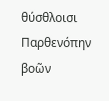θύσθλοισι Παρθενόπην βοῶν